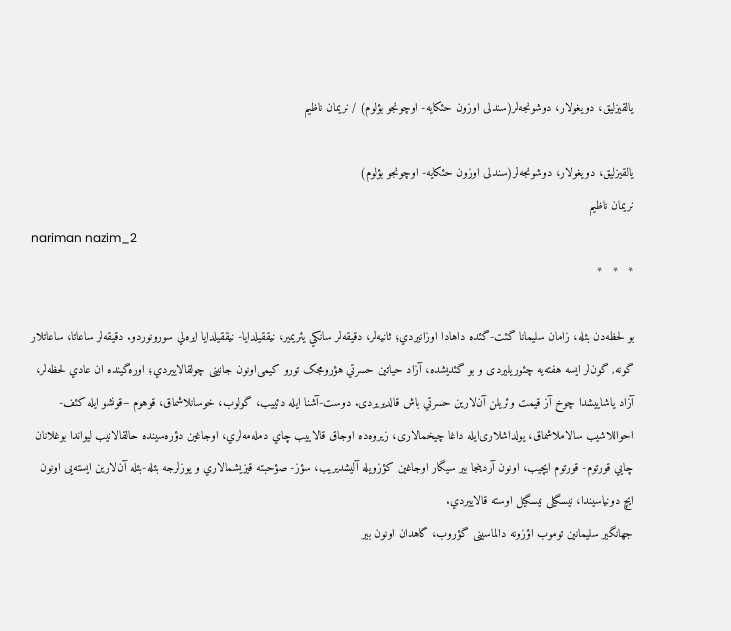یالقیزلیق، دویغولار، دوشونجه‌لر(سندلی اوزون حئکایه- اوچونجو بؤلوم) / نریمان ناظیم

یالقیزلیق، دویغولار، دوشونجه‌لر(سندلی اوزون حئکایه- اوچونجو بؤلوم)
نریمان ناظیم
nariman nazim_2
*   *   *

بو لحظه‌دن بئله، زامان سليمانا گئت-گئده داهادا اوزانيردي؛ ثانيه‌لر، دقيقه‌لر سانكي يئریمير، نيققيلدايا- نيققيلدايا ايره‌لي سورونوردو. دقيقه‌لر ساعاتا، ساعاتلار گونه, گون‌لر ايسه هفته‌یه چئوریلیردی و بو گئديشده، آزاد حیاتین حسرتي هؤرومجک تورو کیمی‌اونون جانینی چولقالاييردي؛ اوره‌گينده ان عادي لحظه‌لر، آزاد ياشايیشدا چوخ آز قيمت وئريلن آن‌لارین حسرتي باش قالدیریردی. دوست-آشنا ايله دئييب، گولوب، خوسانلاشماق، قوهوم –قونشو ايله كئف- احواللاشیب سالاملاشماق، یولداشلاری‌ایله داغا چیخمالاری، زيروه‌ده اوجاق قالاييب چاي دمله‌مه‌لري، اوجاغين دؤره‌سينده حالقالانيب ليواندا بوغلانان چايي قورتوم- قورتوم ايچيب، اونون آردينجا بیر سيگار اوجاغین کؤزویله آليشديريب، سؤز- صؤحبته قيزيشمالاري و يوزلرجه بئله-بئله آن‌لارين ایسته‌یی اونون ایچ دونیاسیندا، نيسگيلی نيسگيل اوسته قالاييردي.
جهانگیر سلیمانین توموب اؤزونه دالماسینی گؤروب، گاهدان اونون بیر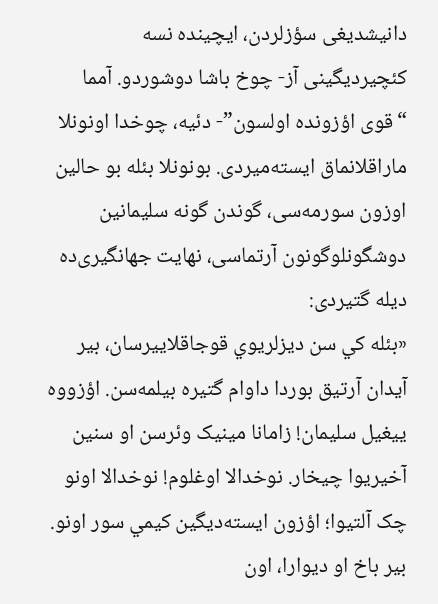دانیشدیغی سؤزلردن، ایچینده نسه کئچیردیگینی آز- چوخ باشا دوشوردو. آمما “قوی اؤزونده اولسون”- دئیه، چوخدا اونونلا ماراقلانماق ایسته‌میردی. بونونلا بئله بو حالین اوزون سورمه‌سی، گوندن گونه سلیمانین دوشگونلوگونون آرتماسی، نهایت جهانگیری‌ده دیله گتیردی:
«بئله كي سن ديزلريوي قوجاقلاييرسان، بير آيدان آرتيق بوردا داوام گتيره بيلمه‌سن. اؤزووه ییغیل سلیمان! زامانا مینیک وئرسن او سنين آخيريوا چیخار. نوخدالا اوغلوم! نوخدالا اونو چک آلتیوا؛ اؤزون ايسته‌ديگين كيمي سور اونو. بیر باخ او ديوارا، اون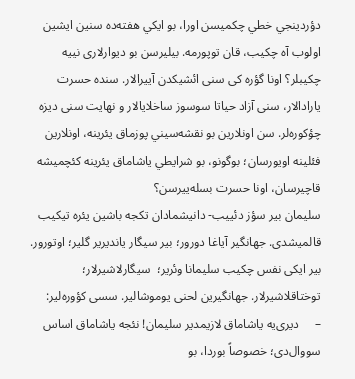دؤردینجي خطي چكميسن اورا، بو ايكي هفته‌ده سنين ايشين اولوب آه چكيب، قان توپورمه. بیلیرسن بو دیوارلاری نییه چکیبلر؟ اونا گؤره کی سنی ائشیکدن آییرالار. سنده حسرت یارادالار، سنی آزاد حیاتا سوسوز ساخلایالار و نهایت سنی ديزه چؤكوره‌لر. سن اونلارین بو نقشه‌سیني پوزماق يئرينه، اونلارين فئلينه اويورسان؛ بوگونو، بو شرايطي ياشاماق يئرينه كئچميشه قاچيرسان، اونا حسرت بسله‌ييرسن؟
سلیمان بیر سؤز دئییب- دانیشمادان تکجه باشین یئره تیکیب قالمیشدی. جهانگیر آیاغا دورور؛ بیر سیگار یاندیریر گلیر؛ اوتورور. بیر ایکی نفس چکیب سلیمانا وئریر؛  سیگارلاشیرلار؛ توختاقلاشیرلار. جهانگیرین لحنی یوموشالیر. سسی کؤوره‌لیر:
–     دیری‌یه یاشاماق لازیمدیر سلیمان! نئجه ياشاماق اساس سووال‌دی؛ خصوصاً بوردا، بو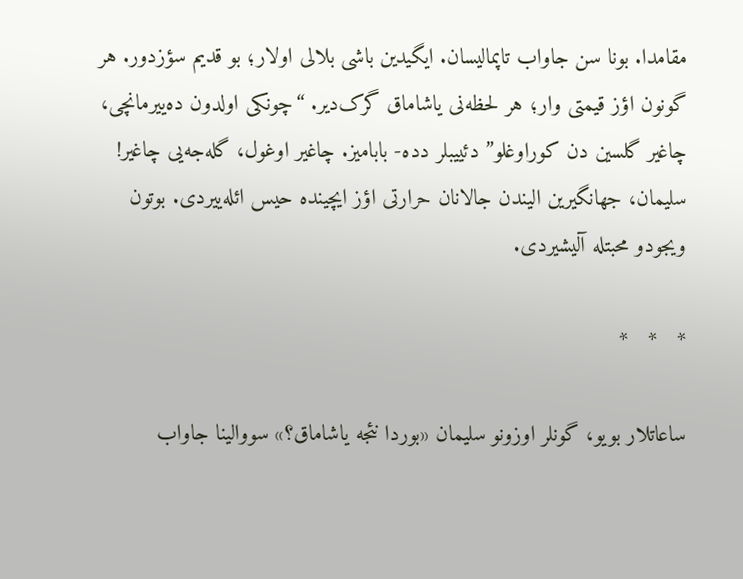مقامدا. بونا سن جاواب تاپماليسان. ایگیدین باشی بلالی اولار؛ بو قدیم سؤزدور. هر گونون اؤز قیمتی وار؛ هر لحظه‌نی یاشاماق گرک‌دیر. “چونکی اولدون ده‌ییرمانچی، چاغير گلسين دن كوراوغلو” دئییبلر دده- بابامیز. چاغیر اوغول، گله‌جه‌یی چاغیر!
سلیمان، جهانگیرین الیندن جالانان حرارتی اؤز ایچینده حیس ائله‌ییردی. بوتون ویجودو محبتله آلیشیردی.

*   *   *

ساعاتلار بويو، گونلر اوزونو سليمان «بوردا نئجه ياشاماق؟» سووالينا جاواب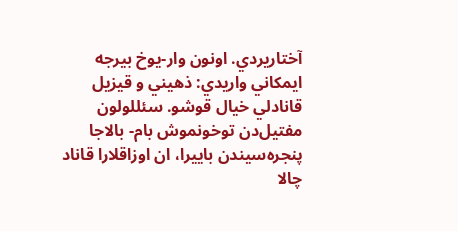آختاريردي. اونون وار-يوخ بيرجه ايمكاني واريدي: ذهیني و قيزيل قانادلي خيال قوشو. سئللولون مفتيل‌دن توخونموش بام- بالاجا پنجره‌سیندن باييرا، ان اوزاقلارا قاناد چالا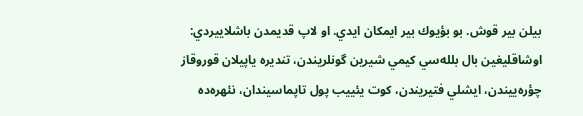بيلن بير قوش. بو بؤيوك بير ايمكان ايدي. او لاپ قديمدن باشلاییردي: اوشاقليغين بال بلله‌سي كيمي شیرین گونلريندن، تندیره ياپيلان قوروقاز چؤره‌ييندن، ايشلي فتيريندن، كوت يئييب پول تاپماسيندان، نئهره‌ده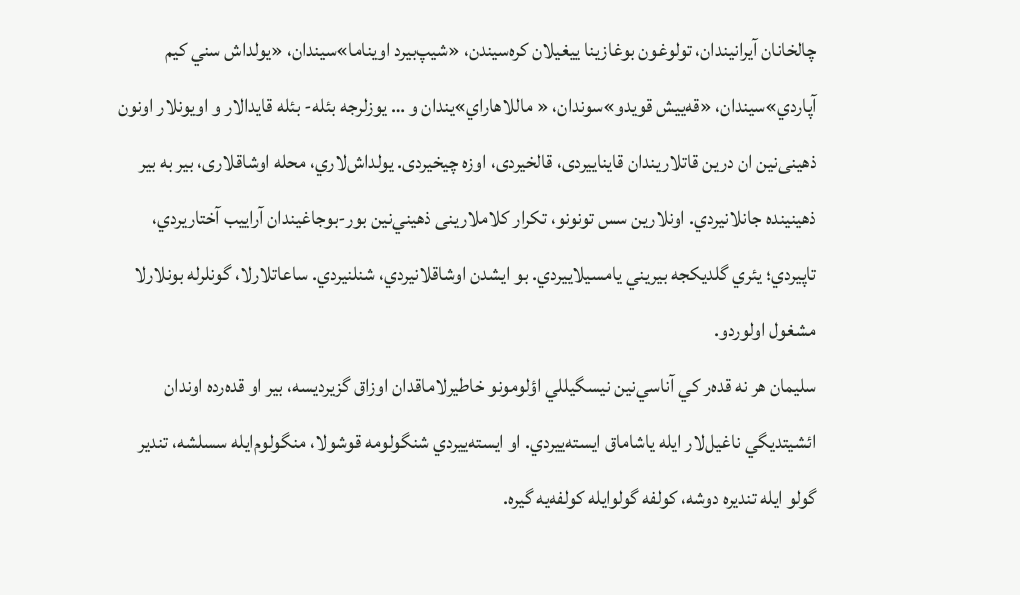چالخانان آيرانيندان، تولوغون بوغازينا ييغيلان كره‌سيندن، «شيپ‌بیرد اويناما»سيندان، «يولداش سني كيم آپاردي»سيندان، «قه‌ييش قويدو»سوندان، « ماللا‌هاراي»يندان و … یوزلرجه بئله- بئله قایدالار و اویونلار اونون ذهینی‌نین ان درین قاتلاریندان قایناییردی، قالخیردی، اوزه چیخیردی. يولداش‌لاري، محله اوشاقلاری، بير به بير ذهینينده جانلانيردي. اونلارين سس تونونو، تکرار كلاملارينی ذهیني‌نین بور-بوجاغيندان آراييب آختاريردي، تاپيردي؛ يئري گلديكجه بيريني يامسيلاييردي. بو ايشدن اوشاقلانيردي، شنلنيردي. ساعاتلارلا، گونلرله بونلارلا مشغول اولوردو.
سليمان هر نه قده‌ر كي آناسي‌نين نيسگيللي اؤلومونو خاطيرلاماقدان اوزاق گزيرديسه، بير او قده‌رده اوندان ائشیتديگي ناغيل‌لار ايله ياشاماق ايسته‌ييردي. او ايسته‌ييردي شنگولومه قوشولا، منگولوم‌ايله سسلشه، تندير گولو ايله تنديره دوشه، کولفه گولوايله كولفه‌يه گيره.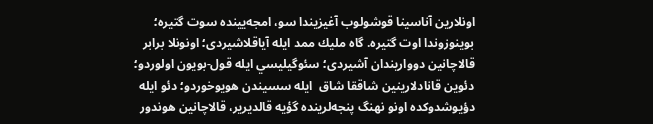اونلارين آناسينا قوشولوب آغيزيندا سو، امجه‌يينده سوت گتيره؛ بوینوزوندا اوت گتیره. گاه مليك ممد ايله آياقلاشیردی؛ اونونلا برابر قالاچا‌نین دوواریندان آشیردی؛ سئوگيليسي ايله قول-بويون اولوردو؛ دئوين قانادلارينين شاققا شاق  ایله سسيندن هويوخوردو؛ دئو ايله دؤيوشدوكده اونو نهنگ پنجه‌لرينده گؤيه قالديریر، قالاچا‌نين هوندور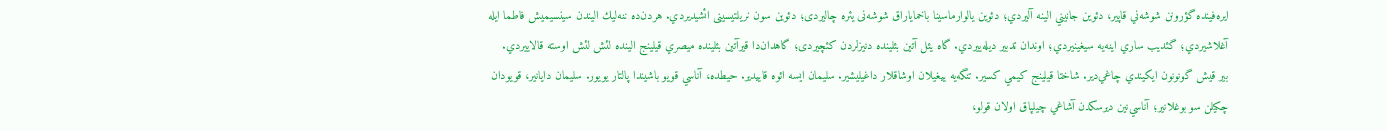ايره‌فينده گؤرونن شوشه‌ني قاپير، دئوين جانيني الينه آليردي؛ دئوین یالوارماسینا باخمایاراق شوشه‌نی یئره چالیردی؛ دئوين سون نریلتیسینی ائشيديردي. هردن‌ده ننه‌ليك اليندن سينسیميش فاطما ايله آغلاشيردي؛ گئديب ساري اينه‌يه سيغینيردي؛ اوندان تدبير ديله‌ييردي. گاه یئل آتین بئلينده دنیزلردن کئچیردی؛ گاهدان‌دا قیرآتین بئلینده ميصري قیلینج الینده لئش لئش اوسته قالاييردي.
بير قيش گونونون ايكيندي چاغي‌دير. شاختا قيلينج كيمي كسير. تنگه‌يه يیغيلان اوشاقلار داغيليشير. سليمان ايسه ائوه قاييدير. حيطده، آناسي قويو باشيندا پالتار يويور. سليمان دايانير، قویودان چکیلن سو بوغلانیر؛ آناسي‌نين دیرسكدن آشاغي چيلپاق اولان قولو،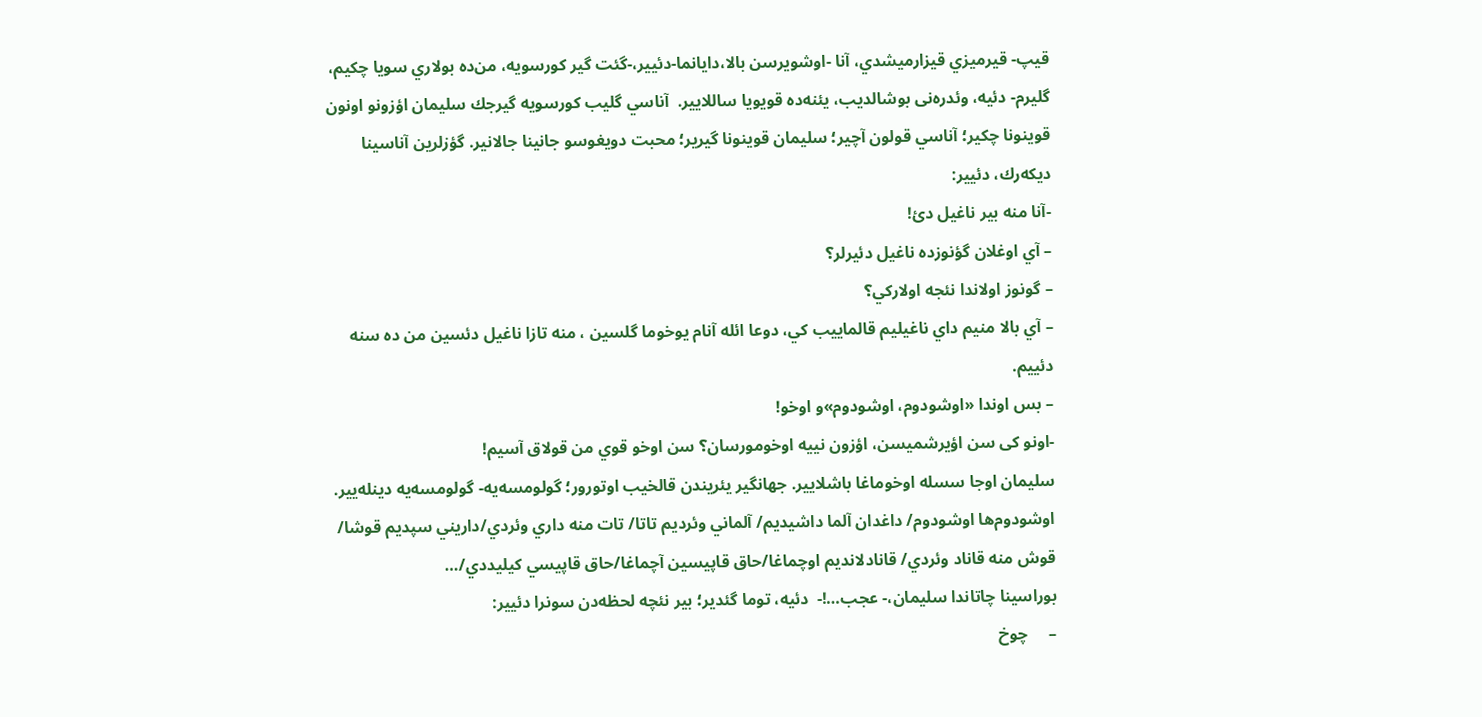قيپ- قيرميزي قيزارميشدي، آنا -اوشويرسن بالا،دايانما-دئيير،-گئت گير كورسويه، من‌ده بولاري سويا چكيم، گليرم- دئیه، وئدره‌نی بوشالدیب، یئنه‌ده قویویا ساللاییر.  آناسي گليب كورسويه گيرجك سليمان اؤزونو اونون قوینونا چكير؛ آناسي قولون آچير؛ سليمان قوينونا گيرير؛ محبت دويغوسو جانینا جالانیر. گؤزلرين آناسینا ديكه‌رك، دئيير:
-آنا منه بير ناغيل دئ!
– آي اوغلان گؤنوزده ناغيل دئيرلر؟
– گونوز اولاندا نئجه اولاركي؟
– آي بالا منيم داي ناغيليم قالماييب كي، دوعا ائله آنام يوخوما گلسين ، منه تازا ناغيل دئسين من ده سنه دئييم.
– بس اوندا «اوشودوم، اوشودوم»و اوخو!
-اونو كی سن اؤیرشميسن، اؤزون نيیه اوخومورسان؟ سن اوخو قوي من قولاق آسيم!
سليمان اوجا سسله اوخوماغا باشلايير. جهانگیر یئریندن قالخیب اوتورور؛ گولومسه‌یه- گولومسه‌یه دینله‌ییر.
اوشودوم‌ها اوشودوم/ داغدان آلما داشيديم/ آلماني وئرديم تاتا/ تات منه داري وئردي/داريني سپديم قوشا/ قوش منه قاناد وئردي/ قانادلانديم اوچماغا/حاق قاپیسين آچماغا/حاق قاپيسي كيليددي/…
بوراسينا چاتاندا سليمان،- عجب…!-  دئیه، توما گئدير؛ بیر نئچه لحظه‌دن سونرا دئییر:
–     چوخ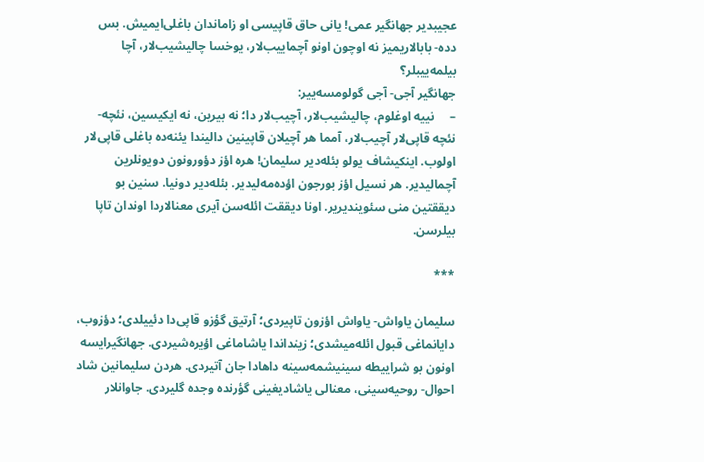عجیبدیر جهانگیر عمی! یانی حاق قاپیسی او زاماندان باغلی‌ایمیش. بس دده- بابالاریمیز نه اوچون اونو آچماییب‌لار، یوخسا چالیشیب‌لار، آچا بیلمه‌ییبلر؟
جهانگیر آجی- آجی گولومسه‌ییر:
–     نییه اوغلوم، چالیشیب‌لار، آچیب‌لار دا؛ نه بیرین، نه ایکیسین، نئچه- نئچه قاپی‌لار آچیب‌لار، آمما هر آچیلان قاپینین دالیندا یئنه‌ده باغلی قاپی‌لار اولوب. اینکیشاف یولو بئله‌دیر سلیمان! هره اؤز دؤورونون دویونلرین آچمالیدیر. هر نسیل اؤز بورجون اؤده‌مه‌ليدير. بئله‌دیر دونیا. سنین بو دیققتین منی سئویندیریر. اونا دیققت ائله‌سن آیری معنالاردا اوندان تاپا بیلرسن.

***

سلیمان یاواش- یاواش اؤزون تاپیردی؛ آرتیق گؤزو قاپی‌دا دئییلدی؛ دؤزوب، دایانماغی قبول ائله‌میشدی؛ زینداندا یاشاماغی اؤیره‌شیردی. جهانگیرایسه اونون بو شراییطه سینیشمه‌سینه داهادا جان آتیردی. هردن سلیمانین شاد احوال- روحیه‌سینی، معنالی یاشادیغینی گؤرنده وجده گلیردی. جاوانلار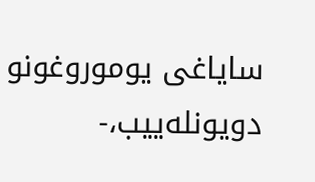سایاغی یوموروغونو دویونله‌ییب،-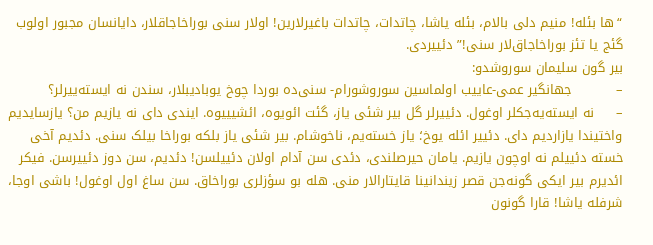“ها بئله! منیم دلی بالام، بئله یاشا، چاتدات، چاتدات باغیرلارین! اولار سنی بوراخاجاقلار، دایانسان مجبور اولوب گئج یا تئز بوراخاجاق‌لار سنی!” دئییردی.
بیر گون سلیمان سوروشدو:
–          جهانگیر عمی‌-عاییب اولماسین سوروشورام- سنی‌ده بوردا چوخ یوبادیبلار، سندن نه ایسته‌ییرلر؟
–     نه ایسته‌یه‌جکلر اوغول. دئییرلر گل بیر شئی یاز، گئت ائویوه، ائشیییوه. ایندی دای نه یازیم من؟ یازسایدیم واختیندا یازاردیم دای. دئییر ائله یوخ؛ یاز خسته‌یم، ناخوشام. بیر شئی یاز بلکه بوراخا بیلک سنی. دئدیم آخی خسته دئییلم نه اوچون یازیم. یامان حیرصلندی، دئدی سن آدام اولان دئییلسن! دئدیم، سن دوز دئییرسن. فیکر ائدیرم بیر ایکی گونه‌جن قصر زیندانینا قایتارالار منی. هله بو سؤزلری بوراخاق. سن ساغ اول اوغول! باشی اوجا، شرفله یاشا! قارا گونون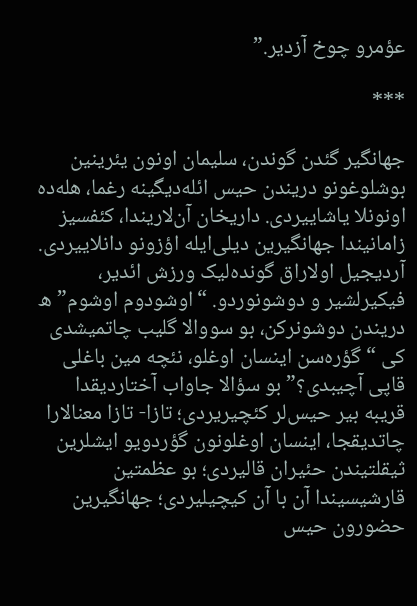عؤمرو چوخ آزدیر.”

***

جهانگیر گئدن گوندن، سلیمان اونون یئرینین بوشلوغونو دریندن حیس ائله‌دیگینه رغما، هله‌ده اونونلا یاشاییردی. داریخان آن‌لاریندا، کئفسیز زامانیندا جهانگیرین دیلی‌ایله اؤزونو دانلاییردی. آردیجیل اولاراق گونده‌لیک ورزش ائدیر، فیکیرلشیر و دوشونوردو. “اوشودوم اوشوم”ه دریندن دوشونرکن، بو سووالا گلیب چاتمیشدی کی “گؤره‌سن اینسان اوغلو، نئچه مین باغلی قاپی آچیبدی؟” بو سؤالا جاواب آختاردیقدا قریبه بیر حیس‌لر کئچیریردی؛ تازا- تازا معنالارا چاتدیقجا، اینسان اوغلونون گؤردویو ایشلرین ثیقلتیندن حئیران قالیردی؛ بو عظمتین قارشیسیندا آن با آن کیچیلیردی؛ جهانگیرین حضورون حیس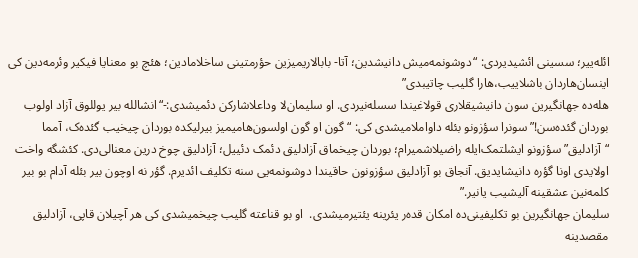ائله‌ییر؛ سسینی ائشیدیردی: “دوشونمه‌میش دانیشدین؛ آتا- بابالاریمیزین حؤرمتینی ساخلامادین؛ هئچ بو معنایا فیکیر وئرمه‌دین کی اینسان‌هاردان باشلاییب،‌هارا گلیب چاتیبدی”
هله‌ده جهانگیرین سون دانیشیقلاری قولاغیندا سسله‌نیردی. او سلیمان‌لا وداعلاشارکن دئمیشدی:-“انشالله بیر یوللوق آزاد اولوب بوردان گئده‌سن!” سونرا سؤزونو بئله داواملامیشدی کی: “گون او گون اولسون‌هامیمیز بیرلیکده بوردان چیخیب گئده‌ک، آمما “آزادلیق” سؤزونو ایشلتمک‌ایله راضیلاشمیرام؛ بوردان چیخماق آزادلیق دئمک دئییل؛ آزادلیق چوخ درین معنالی‌دی. کئشگه واخت اولایدی اونا گؤره دانیشایدیق. آنجاق بو آزادلیق سؤزونون حاقیندا دوشونمه‌یی سنه تکلیف ائدیرم. گؤر نه اوچون بیر بئله آدام بو بیر کلمه‌نین عشقینه آلیشیب یانیر.”
سلیمان جهانگیرین بو تکلیفینی‌ده امکان قده‌ر یئرینه یئتیرمیشدی.  او بو قناعته گلیب چیخمیشدی کی هر آچیلان قاپی، آزادلیق مقصدینه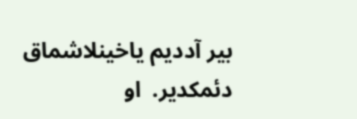بیر آددیم یاخینلاشماق دئمکدیر.  او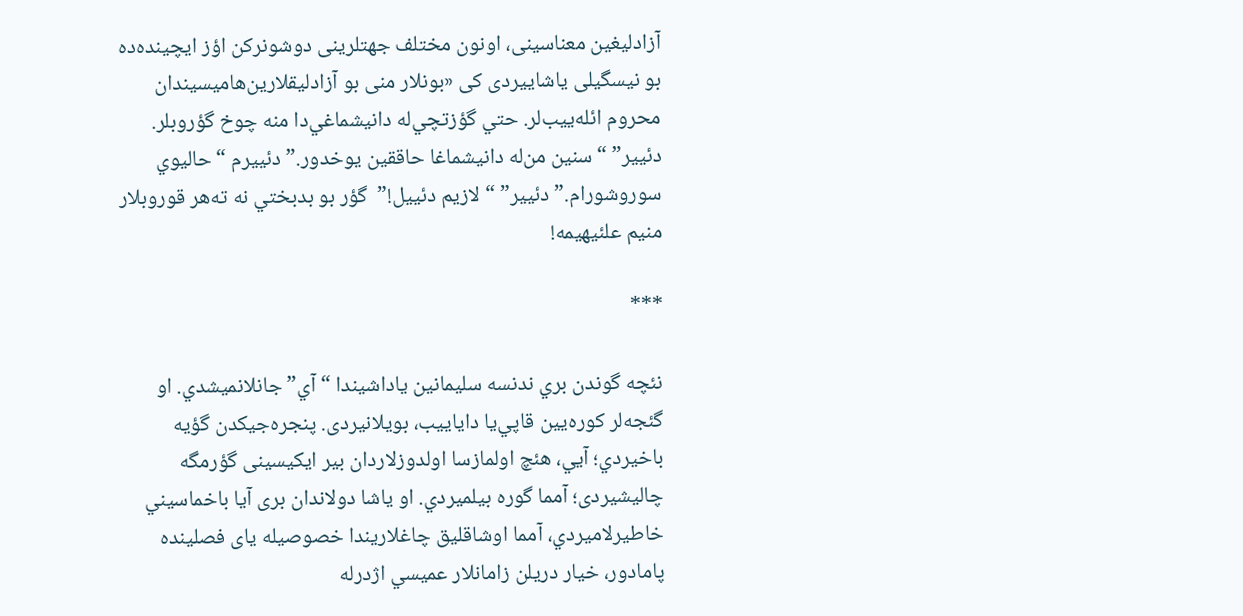آزادلیغین معناسینی، اونون مختلف جهتلرینی دوشونرکن اؤز ایچینده‌ده بو نیسگیلی‌ یاشاییردی کی «بونلار منی بو آزادليقلارین‌هاميسيندان محروم ائله‌ييب‌لر. حتي گؤزتچي‌له دانيشماغي‌دا منه چوخ گؤروبلر. دئيیر” “سنين من‌له دانيشماغا حاققين يوخدور.” دئييرم “حاليوي سوروشورام.” دئيير” “لازيم دئييل!”  گؤر بو بدبختي نه ته‌هر قوروبلار منیم علئیهیمه!

***

نئچه گوندن بري ندنسه سليمانين ياداشيندا “آي” جانلانميشدي. او گئجه‌لر كوره‌يين قاپي‌يا دایاییب، بويلانيردی. پنجره‌جيكدن گؤيه باخيردي؛ آيي، هئچ اولمازسا اولدوزلاردان بیر ایکیسینی گؤرمگه چالیشیردی؛ آمما گوره بيلميردي. او ياشا دولاندان بری آیا باخماسيني خاطيرلاميردي، آمما اوشاقليق چاغلاريندا خصوصیله یای فصلینده  پامادور، خيار دريلن زامانلار عميسي اژدرله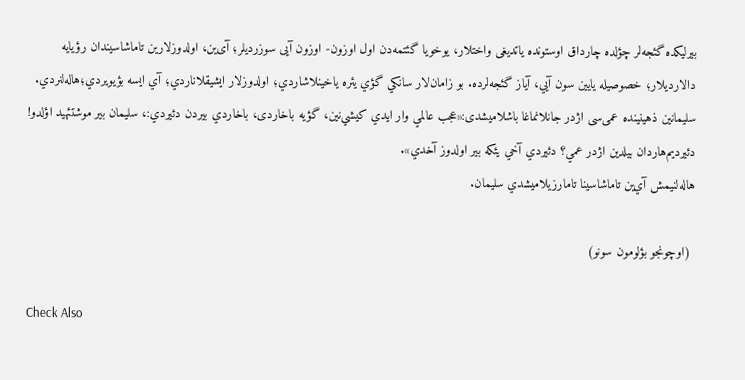بیرلیکده گئجه‌لر چؤلده چارداق اوستونده یاتدیغی واختلار، یوخویا گئتمه‌دن اول اوزون- اوزون آیی سوزردیلر؛ آی‌ین، اولدوزلارين تاماشاسيندان رؤيايه دالارديلار؛ خصوصیله یایین سون آيي، آياز گئجه‌لرده. بو زامان‌لار سانكي گؤي يئره ياخينلاشاردي؛ اولدوزلار ايشيقلاناردي؛ آي ايسه بؤيويردي؛‌هاله‌لنردي. سلیمانین ذهینینده عمی‌سی اژدر جانلانماغا باشلامیشدی:«عجب عالمي وار ایدي كيشي‌نين، گؤیه باخاردی، باخاردي بيردن دئيردي:، سليمان بير موشتئهيد اؤلدو! دئیردیم‌هاردان بيلدين اژدر عمي؟ دئيردي آخي یئکه بیر اولدوز آخدي».
هاله‌لنيمش آي‌ين تاماشاسينا تامارزيلاميشدي سليمان.

 (اوچونجو بؤلومون سونو)

Check Also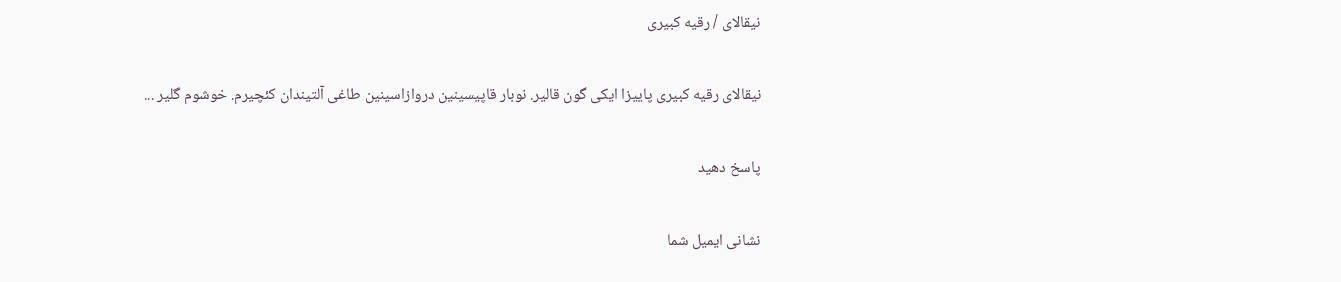نیقالای / رقیه کبیری

نیقالای رقیه کبیری پاییزا ایکی گون قالیر. نوبار قاپیسینین دروازاسینین طاغی آلتیندان کئچیرم. خوشوم گلیر ...

پاسخ دهید

نشانی ایمیل شما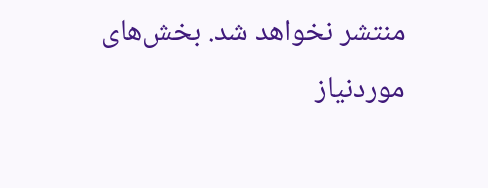منتشر نخواهد شد. بخش‌های موردنیاز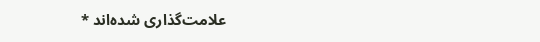علامت‌گذاری شده‌اند *